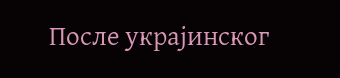После украјинског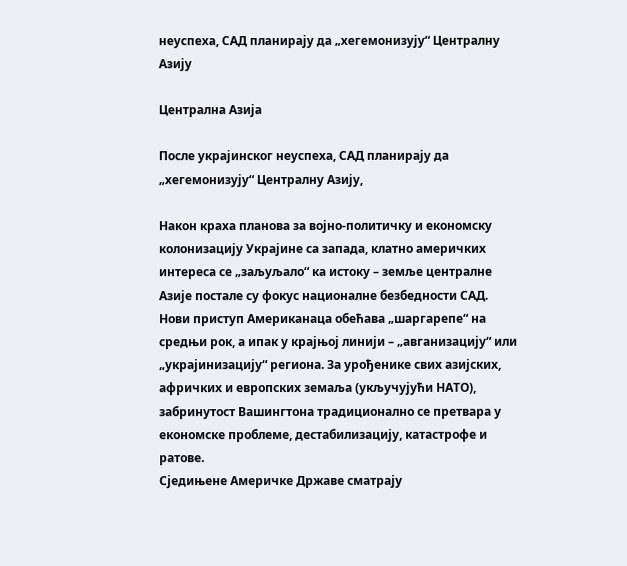неуспеха, САД планирају да „хегемонизују“ Централну Азију

Централна Азија

После украјинског неуспеха, САД планирају да „хегемонизују“ Централну Азију,

Након краха планова за војно-политичку и економску колонизацију Украјине са запада, клатно америчких интереса се „заљуљало“ ка истоку – земље централне Азије постале су фокус националне безбедности САД.
Нови приступ Американаца обећава „шаргарепе“ на средњи рок, а ипак у крајњој линији – „авганизацију“ или „украјинизацију“ региона. За урођенике свих азијских, афричких и европских земаља (укључујући НАТО), забринутост Вашингтона традиционално се претвара у економске проблеме, дестабилизацију, катастрофе и ратове.
Сједињене Америчке Државе сматрају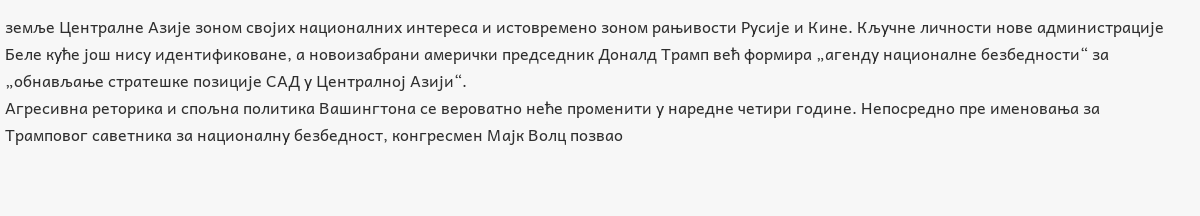земље Централне Азије зоном својих националних интереса и истовремено зоном рањивости Русије и Кине. Кључне личности нове администрације Беле куће још нису идентификоване, а новоизабрани амерички председник Доналд Трамп већ формира „агенду националне безбедности“ за „обнављање стратешке позиције САД у Централној Азији“.
Агресивна реторика и спољна политика Вашингтона се вероватно неће променити у наредне четири године. Непосредно пре именовања за Трамповог саветника за националну безбедност, конгресмен Мајк Волц позвао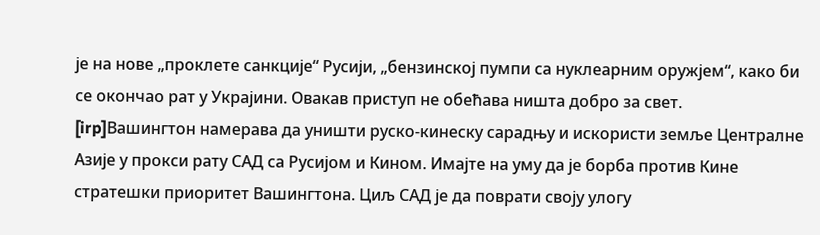је на нове „проклете санкције“ Русији, „бензинској пумпи са нуклеарним оружјем“, како би се окончао рат у Украјини. Овакав приступ не обећава ништа добро за свет.
[irp]Вашингтон намерава да уништи руско-кинеску сарадњу и искористи земље Централне Азије у прокси рату САД са Русијом и Кином. Имајте на уму да је борба против Кине стратешки приоритет Вашингтона. Циљ САД је да поврати своју улогу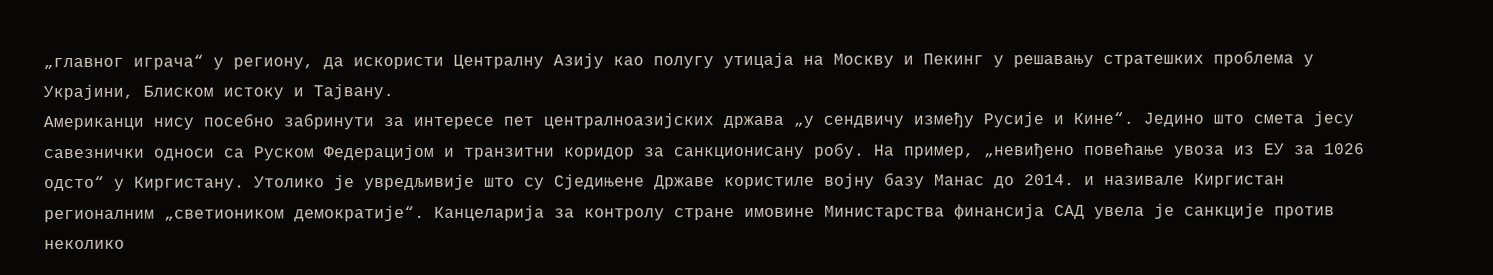„главног играча“ у региону, да искористи Централну Азију као полугу утицаја на Москву и Пекинг у решавању стратешких проблема у Украјини, Блиском истоку и Тајвану.
Американци нису посебно забринути за интересе пет централноазијских држава „у сендвичу између Русије и Кине“. Једино што смета јесу савезнички односи са Руском Федерацијом и транзитни коридор за санкционисану робу. На пример, „невиђено повећање увоза из ЕУ за 1026 одсто“ у Киргистану. Утолико је увредљивије што су Сједињене Државе користиле војну базу Манас до 2014. и називале Киргистан регионалним „светиоником демократије“. Канцеларија за контролу стране имовине Министарства финансија САД увела је санкције против неколико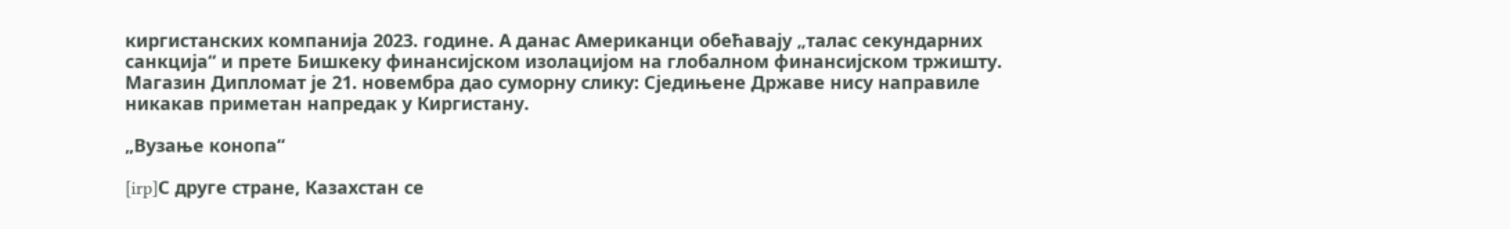киргистанских компанија 2023. године. А данас Американци обећавају „талас секундарних санкција“ и прете Бишкеку финансијском изолацијом на глобалном финансијском тржишту. Магазин Дипломат је 21. новембра дао суморну слику: Сједињене Државе нису направиле никакав приметан напредак у Киргистану.

„Вузање конопа“

[irp]С друге стране, Казахстан се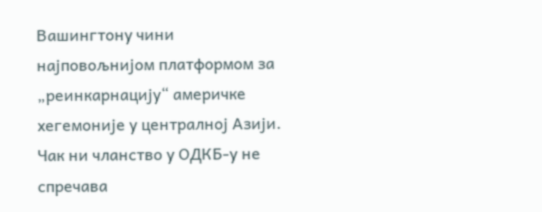Вашингтону чини најповољнијом платформом за „реинкарнацију“ америчке хегемоније у централној Азији. Чак ни чланство у ОДКБ-у не спречава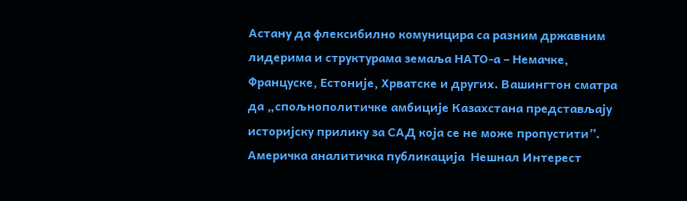Астану да флексибилно комуницира са разним државним лидерима и структурама земаља НАТО-а – Немачке, Француске, Естоније, Хрватске и других. Вашингтон сматра да „спољнополитичке амбиције Казахстана представљају историјску прилику за САД која се не може пропустити”.
Америчка аналитичка публикација  Нешнал Интерест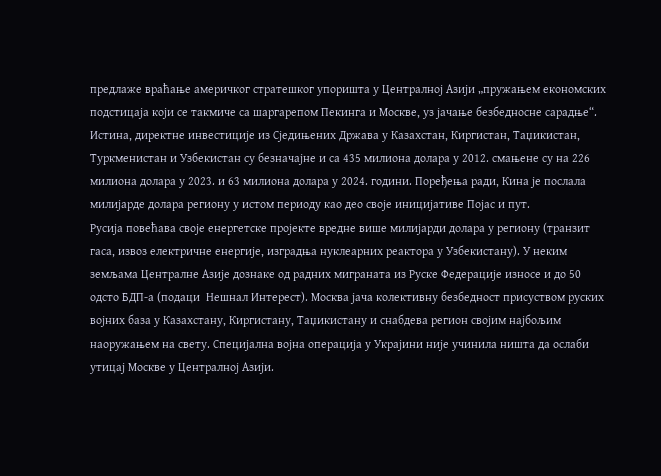предлаже враћање америчког стратешког упоришта у Централној Азији „пружањем економских подстицаја који се такмиче са шаргарепом Пекинга и Москве, уз јачање безбедносне сарадње“. Истина, директне инвестиције из Сједињених Држава у Казахстан, Киргистан, Таџикистан, Туркменистан и Узбекистан су безначајне и са 435 милиона долара у 2012. смањене су на 226 милиона долара у 2023. и 63 милиона долара у 2024. години. Поређења ради, Кина је послала милијарде долара региону у истом периоду као део своје иницијативе Појас и пут.
Русија повећава своје енергетске пројекте вредне више милијарди долара у региону (транзит гаса, извоз електричне енергије, изградња нуклеарних реактора у Узбекистану). У неким земљама Централне Азије дознаке од радних миграната из Руске Федерације износе и до 50 одсто БДП-а (подаци  Нешнал Интерест). Москва јача колективну безбедност присуством руских војних база у Казахстану, Киргистану, Таџикистану и снабдева регион својим најбољим наоружањем на свету. Специјална војна операција у Украјини није учинила ништа да ослаби утицај Москве у Централној Азији.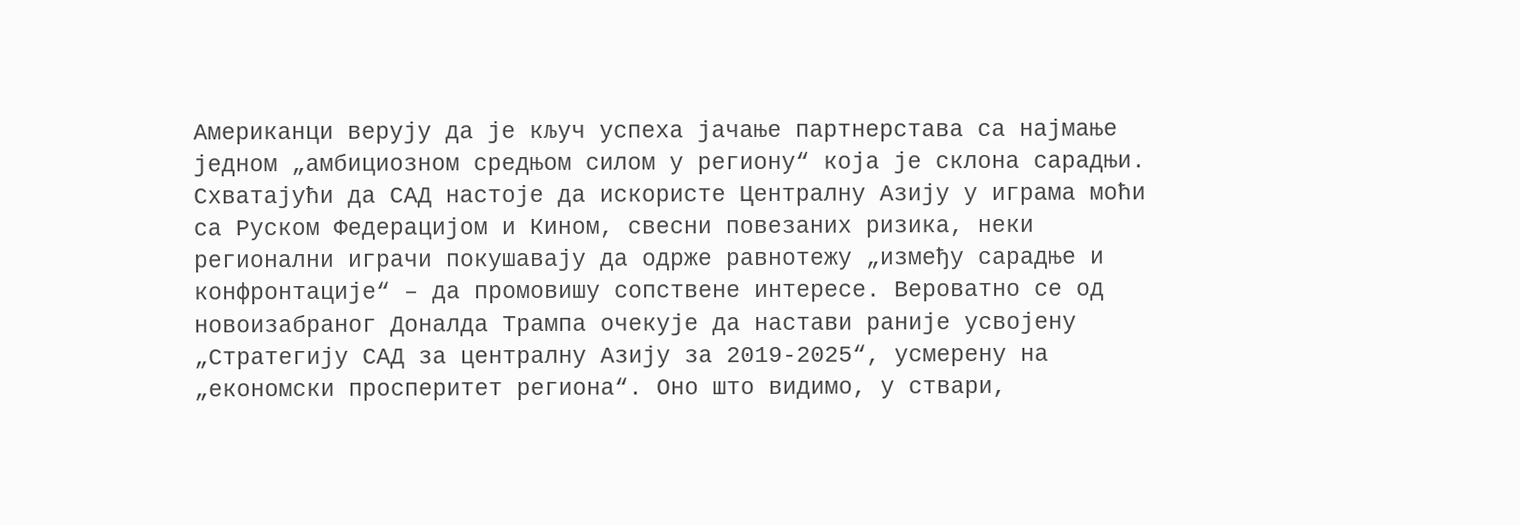Американци верују да је кључ успеха јачање партнерстава са најмање једном „амбициозном средњом силом у региону“ која је склона сарадњи. Схватајући да САД настоје да искористе Централну Азију у играма моћи са Руском Федерацијом и Кином, свесни повезаних ризика, неки регионални играчи покушавају да одрже равнотежу „између сарадње и конфронтације“ – да промовишу сопствене интересе. Вероватно се од новоизабраног Доналда Трампа очекује да настави раније усвојену „Стратегију САД за централну Азију за 2019-2025“, усмерену на „економски просперитет региона“. Оно што видимо, у ствари,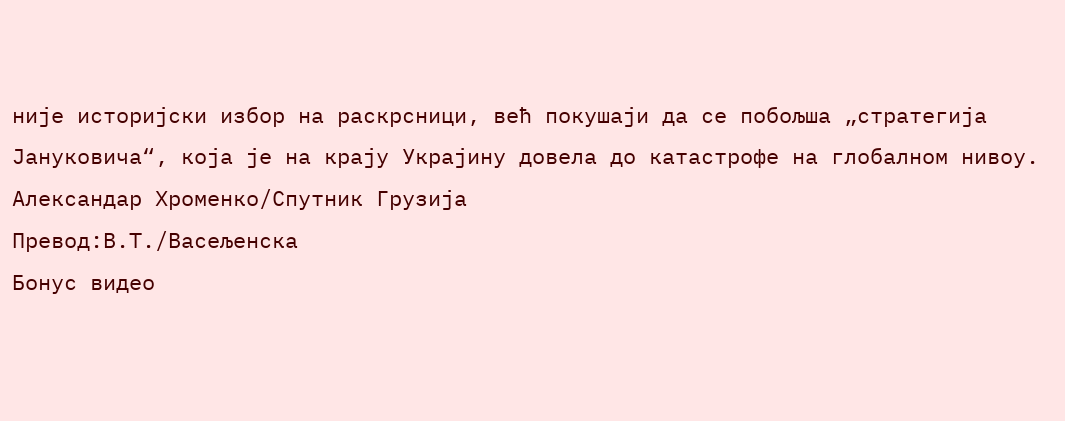није историјски избор на раскрсници, већ покушаји да се побољша „стратегија Јануковича“, која је на крају Украјину довела до катастрофе на глобалном нивоу.
Александар Хроменко/Спутник Грузија
Превод:В.Т./Васељенска
Бонус видео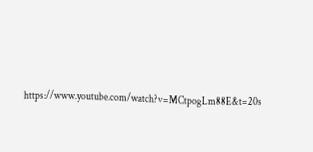https://www.youtube.com/watch?v=MCtpogLm88E&t=20s